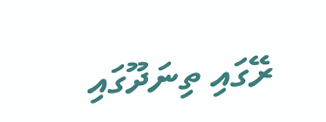ރޭގައި ތިނަދޫގައި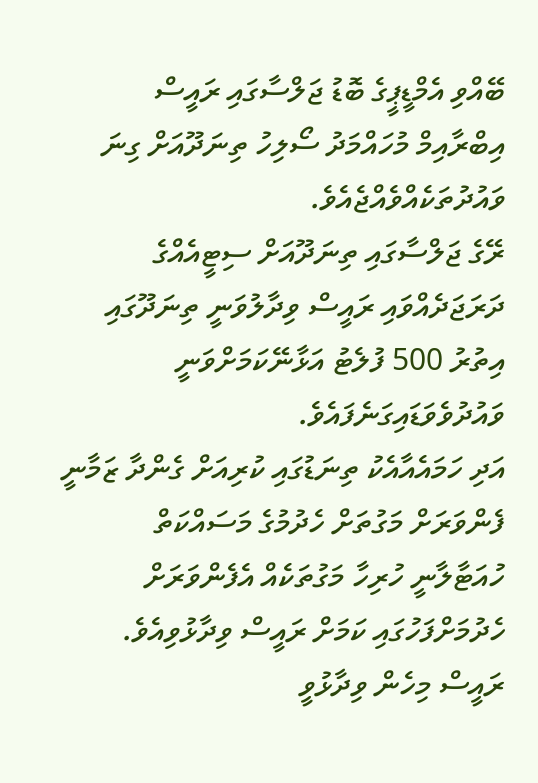ބޭއްވި އެމްޑީޕީގެ ބޮޑު ޖަލްސާގައި ރައީސް އިބްރާއިމް މުހައްމަދު ސޯލިހު ތިނަދޫއަށް ގިނަ ވައުދުތަކެއްވެއްޖެއެވެ.
ރޭގެ ޖަލްސާގައި ތިނަދޫއަށް ސިޓީއެއްގެ ދަރަޖަދެއްވައި ރައީސް ވިދާލުވަނީ ތިނަދޫގައި އިތުރު 500 ފުލެޓު އަޅާނޭކަމަށްވަނީ ވައުދުވެވަޑައިގަނެފައެވެ.
އަދި ހަމައެއާއެކު ތިނަޑުގައި ކުރިއަށް ގެންދާ ޒަމާނީ ފެންވަރަށް މަގުތަށް ހެދުމުގެ މަސައްކަތް ހުއަޓާލާނީ ހުރިހާ މަގުތަކެއް އެފެންވަރަށް ހެދުމަށްފަހުގައި ކަމަށް ރައީސް ވިދާޅުވިއެވެ. ރައީސް މިހެން ވިދާޅުވީ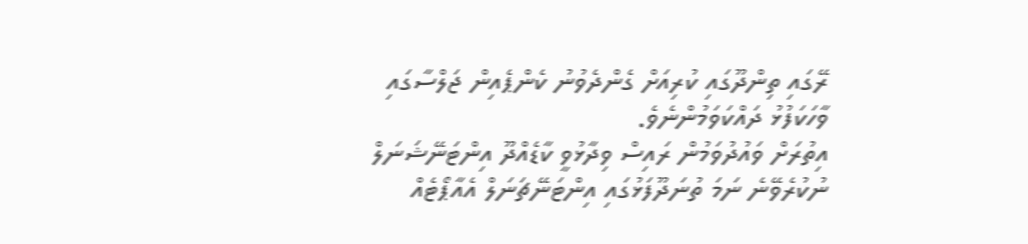ރޭގައި ތިންދޫގައި ކުރިއަށް ގެންދެވުނު ކެންޕެއިން ޖަލްސާގައި ވާހަކަފުޅު ދައްކަވަމުންނެވެ.
އިތުރަށް ވައުދުވަމުން ރައިސް ވިދާޅުވީ ކާޑެއްދޫ އިންޓަނޭޝަނަލް ނުކުރެވޭނެ ނަމަ ތުނަދޫފަޅުގައި އިންޓަނޭޗަނަލް އެއާޕޯޓެއް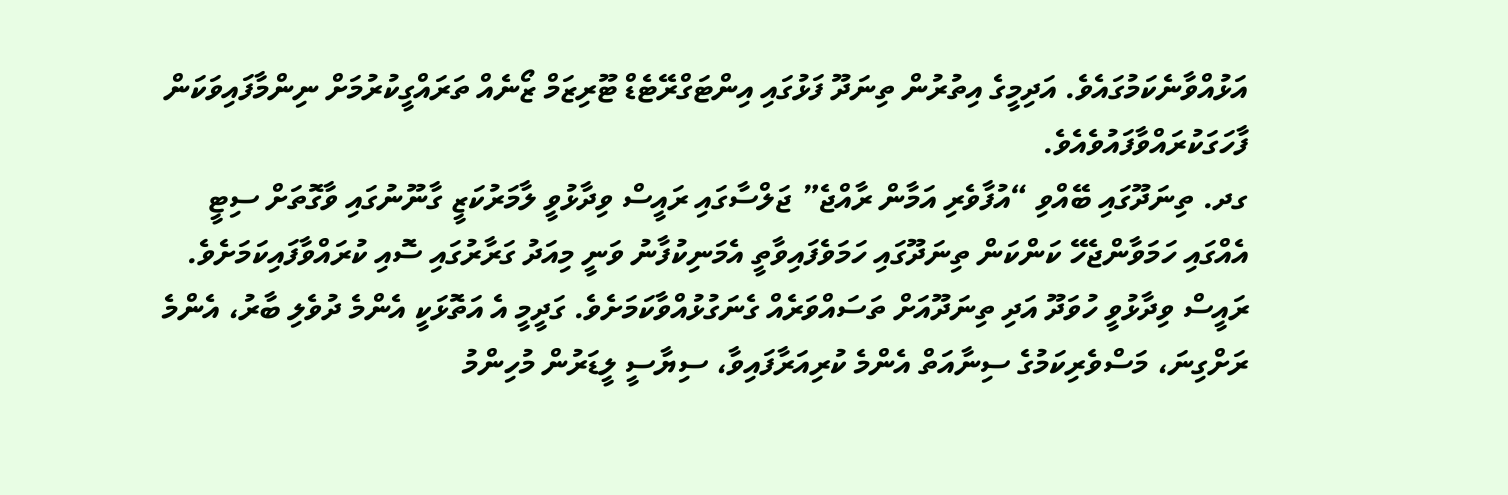އަޅުއްވާނެކަމުގައެވެ. އަދިމީގެ އިތުރުން ތިނަދޫ ފަޅުގައި އިންޓަގްރޭޓެޑް ޓޫރިޒަމް ޒޯނެއް ތަރައްގީކުރުމަށް ނިންމާފައިވަކަން ފާހަގަކުރައްވާފައުވެއެވެ.
ގދ. ތިނަދޫގައި ބޭއްވި “އުފާވެރި އަމާން ރާއްޖެ” ޖަލްސާގައި ރައީސް ވިދާޅުވީ ލާމަރުކަޒީ ގާނޫނުގައި ވާގޮތަށް ސިޓީ އެއްގައި ހަމަވާންޖެހޭ ކަންކަން ތިނަދޫގައި ހަމަވެފައިވާތީ އެމަނިކުފާނު ވަނީ މިއަދު ގަރާރުގައި ސޮއި ކުރައްވާފައިކަމަށެވެ. ރައީސް ވިދާޅުވީ ހުވަދޫ އަދި ތިނަދޫއަށް ތަސައްވަރެއް ގެނަގުޅުއްވާކަމަށެވެ. ގަދީމީ އެ އަތޮޅަކީ އެންމެ ދުވެލި ބާރު، އެންމެ ރަށްގިނަ، މަސްވެރިކަމުގެ ސިނާއަތް އެންމެ ކުރިއަރާފައިވާ، ސިޔާސީ ލީޑަރުން މުހިންމު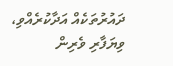ދައުރުތަކެއް އަދާކުރެއްވި، ވިޔަފާރި ވެރިން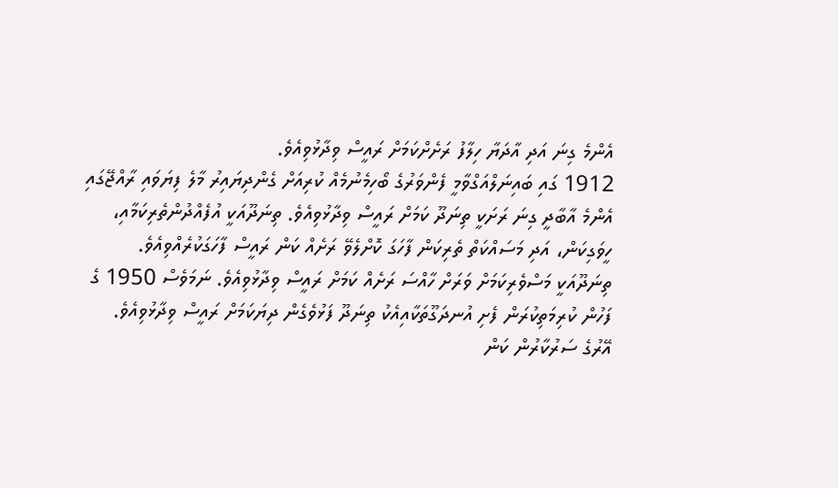އެންމެ ގިނަ އަދި އާދަޔާ ހިލާފު ރަށެށްކަމަށް ރައީސް ވިދާޅުވިއެވެ.
1912 ގައި ބައިނަލްއަގްވާމީ ފެންވަރުގެ ބޯހިމެނުމެއް ކުރިއަށް ގެންދިޔައިރު މާލެ ފިޔަވައި ރާއްޖޭގައި އެންމެ އާބާދީ ގިނަ ރަށަކީ ތިނަދޫ ކަމަށް ރައީސް ވިދާޅުވިއެވެ. ތިނަދޫއަކީ އުފެއްދުންތެރިކަމާއި، ހީވަގިކަން، އަދި މަސައްކަތް ތެރިކަން ފާހަގަ ކޮށްލެވޭ ރަށެއް ކަން ރައީސް ފާހަގަކުރެއްވިއެވެ.
ތިނަދޫއަކީ މަސްވެރިކަމަށް ވަރަށް ހާއްސަ ރަށެއް ކަމަށް ރައީސް ވިދާޅުވިއެވެ. ނަމަވެސް 1950 ގެ ފަހުން ކުރިމަތިކުރަން ފެށި އުނދަގޫތަކާއިއެކު ތިނަދޫ ފަޅުވެގެން ދިޔަކަމަށް ރައީސް ވިދާޅުވިއެވެ. އޭރުގެ ސަރުކާރުން ކަން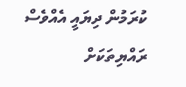ކުރަމުން ދިޔައީ އެއްވެސް ރައްޔިތަކަށް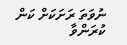ނުވަތަ ރަށަކަށް ކަން ކުރަންވާ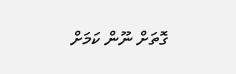ގޮތަށް ނޫން ކަމަށް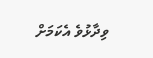ވިދާޅުވެ އެކަމަށް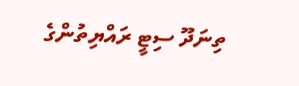ތިނަދޫ ސިޓީ ރައްޔިތުންގެ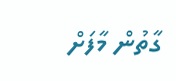ގާތުން މާފަށް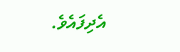އެދިފައެވެ.